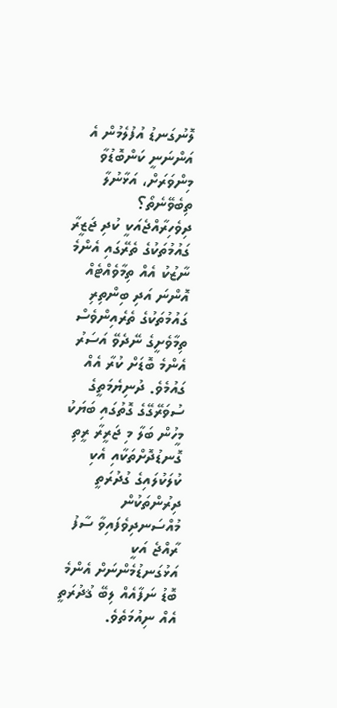ލޮނުގަނޑު އުފުލެމުން އެ އަންނަނީ ކަންބޮޑުވާ މިންވަރަށް، އަޅާނުލާ ތިބެވޭނެތޯ؟
ދިވެހިރާއްޖެއަކީ ކުދި ޖަޒީރާ ގައުމުތަކުގެ ތެރޭގައި އެންމެ ނާޒުކު އެއް ތިމާވެއްޓެއް އޮންނަ އަދި ބިންތިރި ގައުމުތަކުގެ ތެރެއިންވެސް ތިމާވެށީގެ ނޭދެވޭ އަސަރު އެންމެ ބޮޑަށް ކުރާ އެއް ގައުމެވެ. ދުނިޔެމަތީގެ ސުވަރޭގޭގެ ގޮތުގައި ބަޔަކު މީހުން ބަލާ މި ޖަރީރާ ރީތި ގޮނޑުދޮށްތަކާއި އެކި ކުލަކުލައިގެ ގުދުރަތީ ދިރުންތަކުން މުއްސަނދިވެފައިވާ ސާފު ރާއްޖެ އަކީ އަޅުގަނޑުމެންނަށް އެންމެ ބޮޑު ނަފާއެއް ލިބޭ ޤުދުރަތީ އެއް ނިއުމަތެވެ.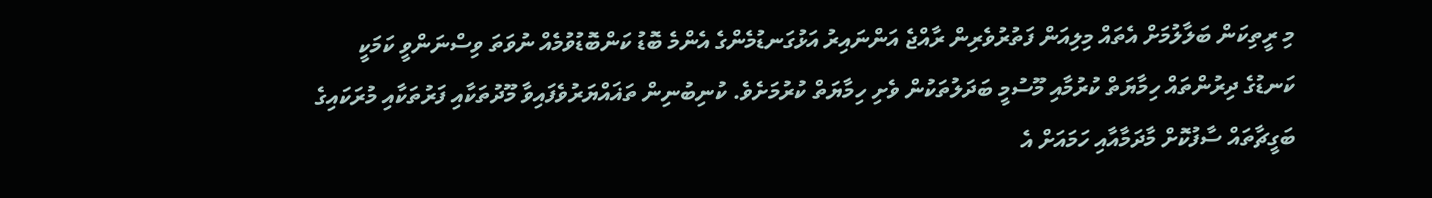މި ރީތިކަން ބަލާލުމަށް އެތައް މިލިއަން ފަތުރުވެރިން ރާއްޖެ އަންނައިރު އަޅުގަނޑުމެންގެ އެންމެ ބޮޑު ކަންބޮޑުވުމެއް ނުވަތަ ވިސްނަންވީ ކަމަކީ ކަނޑުގެ ދިރުންތައް ހިމާޔަތް ކުރުމާއި މޫސުމީ ބަދަލުތަކުން ވެށި ހިމާޔަތް ކުރުމަށެވެ. ކުނިބުނިން ތަޣައްޔަރުވެފައިވާ މޫދުތަކާއި ފަރުތަކާއި މުރަކައިގެ ބަގީޗާތައް ސާފުކޮށް މާދަމާއާއި ހަމައަށް އެ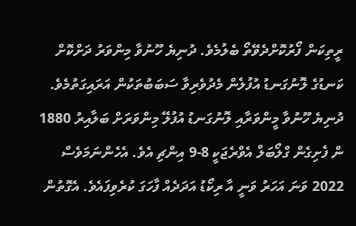ރީތިކަން ފޯރުކޮށްދެވޭތޯ ބެލުމެވެ. ދުނިޔެ ހޫނުވާ މިންވަރު ދަށްކޮށް ކަނޑުގެ ލޮނުގަނޑު އުފުލެން މެދުވެރިވާ ސަބަބުތަކުން އަރައިގަތުމެވެ.
ދުނިޔެ ހޫނުވާ މީންވަރާއި ލޮނުގަނޑު އުފުލޭ މިންވަރަށް ބަލާއިރު 1880 ން ފެށިގެން ގްލޯބަލް އެވްރެޖަކީ 8-9 އިންޗި އެވެ. އެހެންނަމަވެސް 2022 ވަނަ އަހަރު ވަނީ އާ ރިކޯޑު އަދަދެއް ފާހަގަ ކުރެވިފައެވެ. އެގޮތުން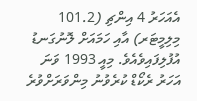އެއަހަރު 4 އިންޗި (101.2 މިލިމީޓަރ) އާއި ހަމައަށް ލޮނުގަނޑު އުފުލިފައިވެއެވެ. މިއީ 1993 ވަނަ އަހަރު ރެކޯޑް ކުރެވުނު މިންވަރަށްވުރެ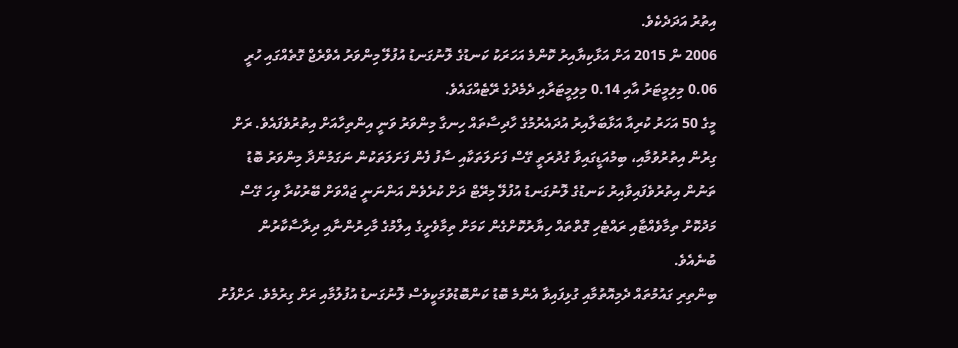އިތުރު އަދަދެކެވެ.
2006 ން 2015 އަށް އަޅާކިޔާއިރު ކޮންމެ އަހަރަކު ކަނޑުގެ ލޮނުގަނޑު އުފުލޭ މިންވަރު އެވްރެޖް ގޮތެއްގައި ހުރީ 0.06 މިލިމީޓަރު އާއި 0.14 މިލިމީޓަރާއި ދެމެދުގެ ރޭޓެއްގައެވެ.
މީގެ 50 އަހަރު ކުރިއާ އަޅާބަލާއިރު އުދައެރުމުގެ ހާދިސާތައް ހިނގާ މިންވަރު ވަނީ އިންތިހާއަށް އިތުރުވެފައެވެ. ރަށް ގިރުން އިތުރުވުމާއި، ބިމުއަޑީގައިވާ ގުދުރަތީ ގޭސް ފަށަލަތަކާއި ސާފު ފެން ފަށަލަތަކުން ނަގަމުންދާ މިންވަރު ބޮޑު ތަނުން އިތުރުވެފައިވާއިރު ކަނޑުގެ ލޮނުގަނޑު އުފުލޭ މިރޭޓް ދަށް ކުރެވެން އަންނަނީ ޖައްވަށް ބޭރުކުރާ ވިހަ ގޭސް މަދުކޮށް ތިމާވެއްޓާއި ރައްޓެހި ގޮތްތައް ހިޔާރުކޮށްގެން ކަމަށް ތިމާވެށީގެ އިލްމުގެ މާހިރުންނާއި ދިރާސާކާރުން ބުނެއެވެ.
ބިންތިރި ގައުމުތައް ދެމިއޮތުމާއި ގުޅިފައިވާ އެންމެ ބޮޑު ކަންބޮޑުވުމަކީވެސް ލޮނުގަނޑު އުފުލުމާއި ރަށް ގިރުމެވެ. ރަށްފުށު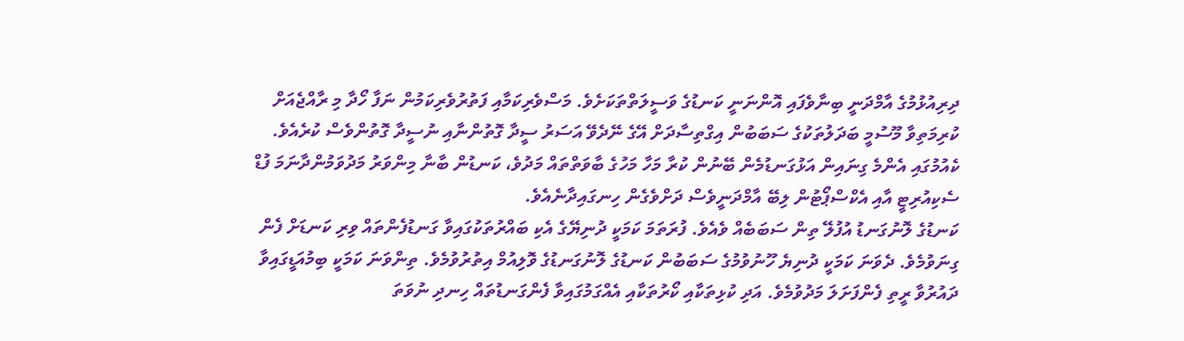ދިރިއުޅުމުގެ އާމްދަނީ ބިނާވެފައި އޮންނަނީ ކަނޑުގެ ވަސީލަތްތަކަށެވެ. މަސްވެރިކަމާއި ފަތުރުވެރިކަމުން ނަފާ ހޯދާ މި ރާއްޖެއަށް ކުރިމަތިވާ މޫސުމީ ބަދަލުތަކުގެ ސަބަބުން އިގްތިސާދަށް އޭގެ ނޭދެވޭ އަސަރު ސީދާ ގޮތުންނާއި ނުސީދާ ގޮތުންވެސް ކުރެއެވެ. ކެއުމުގައި އެންމެ ގިނައިން އަޅުގަނޑުމެން ބޭނުން ކުރާ މަހާ މަހުގެ ބާވަތްތައް މަދުވެ، ކަނޑުން ބާނާ މިންވަރު މަދުވަމުންދާނަމަ ފުޑް ސެކިއުރިޓީ އާއި އެކްސްޕޯޓުން ލިބޭ އާމްދަނީވެސް ދަށްވެގެން ހިނގައިދާނެއެވެ.
ކަނޑުގެ ލޮނުގަނޑު އުފުލޭ ތިން ސަބަބެއް ވެއެވެ. ފުރަތަމަ ކަމަކީ ދުނިޔޭގެ އެކި ބައްރުތަކުގައިވާ ގަނޑުފެންތައް ވިރި ކަނޑަށް ފެން ގިނަވުމެވެ. ދެވަނަ ކަމަކީ ދުނިޔެ ހޫނުވުމުގެ ސަބަބުން ކަނޑުގެ ލޮނުގަނޑުގެ ވޮލިއުމް އިތުރުވުމެވެ. ތިންވަނަ ކަމަކީ ބިމުއަޑީގައިވާ ދައުރުވާ ރީތި ފެންފަށަލަ މަދުވުމެވެ. އަދި ކުޅިތަކާއި ކޯރުތަކާއި އެއްގަމުގައިވާ ފެންގަނޑުތައް ހިނދި ނުވަތަ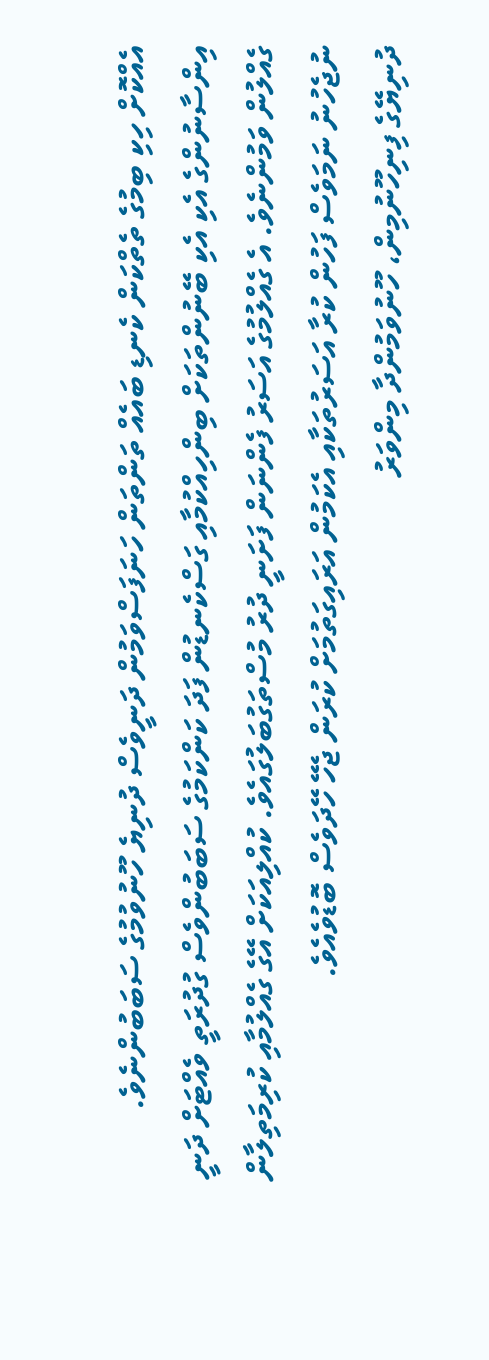އެއްކޮށް ހިކި ބިމުގެ ތެތްކަން ކެނޑި ބައެއް ތަންތަން ހަނަފަސްވަމުން ދަނީވެސް ދުނިޔެ ހޫނުވުމުގެ ސަބަބުންނެވެ.
އިންސާނުންގެ އެކި އެކި ބޭނުންތަކަށް ބިންހިއްކުމާއި ގަސްކެނޑުން ފަދަ ކަންކަމުގެ ސަބަބުންވެސް ގުދުރަތީ ވެއްޓަށް ދަނީ ގެއްލުން ވަމުންނެވެ. އެ ގެއްލުމުގެ އަސަރު ފެންނަން ފަށަނީ ދުރު މުސްތަގުބަލުގައެވެ. ކުއްލިއަކަށް އޭގެ ގެއްލުމާއި ކުރިމަތިލާން ނުޖެހުނު ނަމަވެސް ފަހުން ކުރާ އަސަރުތަކާއި އެކަމުން އަރައިގަތުމަށް ކުރަން ޖެހޭ ހޭދަވެސް ބޮޑުވެއެވެ.
ދުނިޔޭގެ ފިނިހޫނުމިން، ހޫނުވަމުންދާ މިންވަރު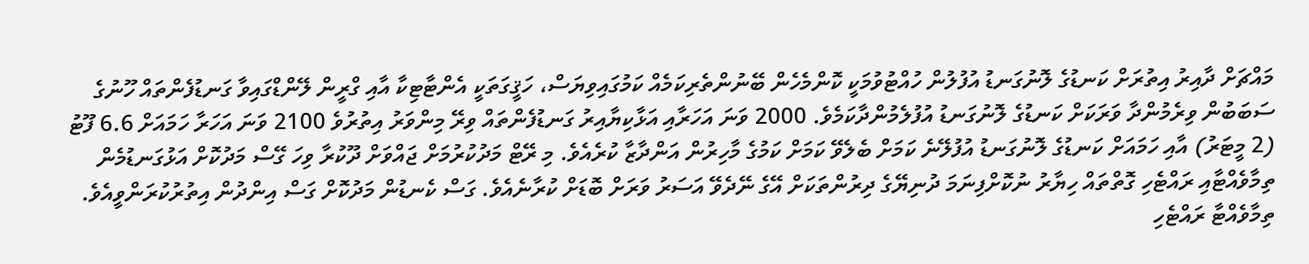މައްޗަށް ދާއިރު އިތުރަށް ކަނޑުގެ ލޮނުގަނޑު އުފުލުން ހުއްޓުވުމަކީ ކޮންމެހެން ބޭނުންތެރިކަމެއް ކަމުގައިވިޔަސް، ހަޤީގަތަކީ އެންޓާޓިކާ އާއި ގްރީން ލޭންޑްގައިވާ ގަނޑުފެންތައް ހޫނުގެ ސަބަބުން ވިރެމުންދާ ވަރަކަށް ކަނޑުގެ ލޮނުގަނޑު އުފުލެމުންދާކަމެވެ. 2000 ވަނަ އަހަރާއި އަޅާކިޔާއިރު ގަނޑުފެންތައް ވިރޭ މިންވަރު އިތުރުވެ 2100 ވަނަ އަހަރާ ހަމައަށް 6.6 ފޫޓު (2 މީޓަރު) އާއި ހަމައަށް ކަނޑުގެ ލޮނުގަނޑު އުފުލޭނެ ކަމަށް ބެލެވޭ ކަމަށް ކަމުގެ މާހިރުން އަންދާޒާ ކުރެއެވެ. މި ރޭޓް މަދުކުރުމަށް ޖައްވަށް ދޫކުރާ ވިހަ ގޭސް މަދުކޮށް އަޅުގަނޑުމެން ތިމާވެއްޓާއި ރައްޓެހި ގޮތްތައް ހިޔާރު ނުކޮށްފިނަމަ ދުނިޔޭގެ ދިރުންތަކަށް އޭގެ ނޭދެވޭ އަސަރު ވަރަށް ބޮޑަށް ކުރާނެއެވެ. ގަސް ކެނޑުން މަދުކޮށް ގަސް އިންދުން އިތުރުކުރަންވީއެވެ. ތިމާވެއްޓާ ރައްޓެހި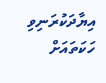އިޔާދަކުރަނިވި ހަކަތައަށް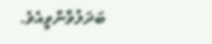ބަދަލުވާންވީއެވެ.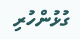ގުޅުންހުރި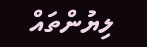ލިޔުންތައް